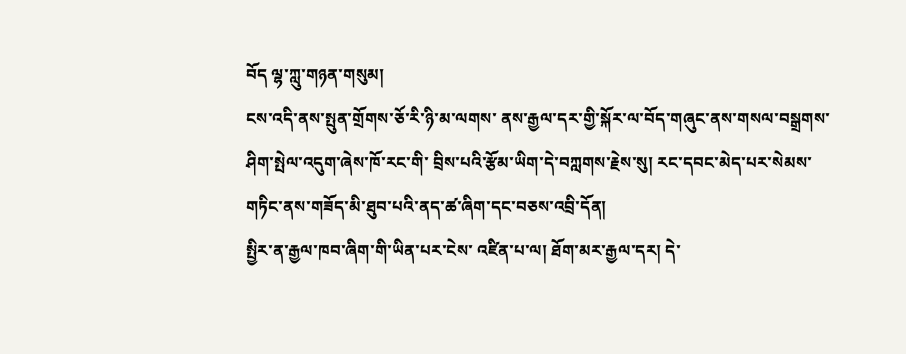བོད ལྷ་ཀླུ་གཉན་གསུམ།
ངས་འདི་ནས་སྤུན་གྲོགས་ཅོ་རི་ཉི་མ་ལགས་ ནས་རྒྱལ་དར་གྱི་སྐོར་ལ་བོད་གཞུང་ནས་གསལ་བསྒྲགས་ཤིག་སྤེལ་འདུག་ཞེས་ཁོ་རང་གི་ བྲིས་པའི་རྩོམ་ཡིག་དེ་བཀླགས་རྗེས་སུ། རང་དབང་མེད་པར་སེམས་གཏིང་ནས་གཟོད་མི་ཐུབ་པའི་ནད་ཚ་ཞིག་དང་བཅས་འབྲི་དོན།
སྤྱིར་ན་རྒྱལ་ཁབ་ཞིག་གི་ཡིན་པར་ངེས་ འཛིན་པ་ལ། ཐོག་མར་རྒྱལ་དར། དེ་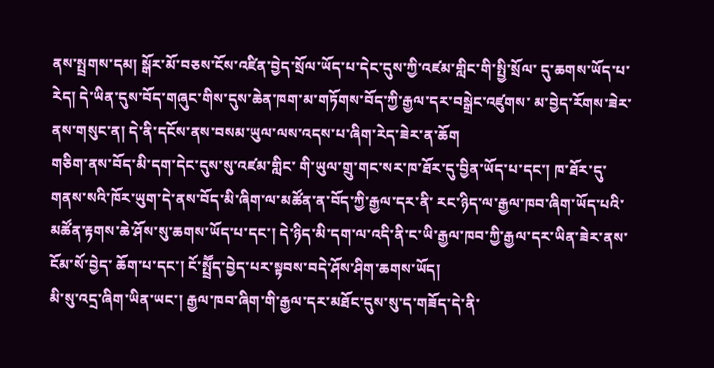ནས་སྤྲགས་དམ། སྒོར་མོ་བཅས་ངོས་འཛིན་བྱེད་སྲོལ་ཡོད་པ་དེང་དུས་ཀྱི་འཛམ་གླིང་གི་སྤྱི་སྲོལ་ དུ་ཆགས་ཡོད་པ་རེད། དེ་ཡིན་དུས་བོད་གཞུང་གིས་དུས་ཆེན་ཁག་མ་གཏོགས་བོད་ཀྱི་རྒྱལ་དར་བསྒྲེང་འཛུགས་ མ་བྱེད་རོགས་ཟེར་ནས་གསུང་ན། དེ་ནི་དངོས་ནས་བསམ་ཡུལ་ལས་འདས་པ་ཞིག་རེད་ཟེར་ན་ཆོག
གཅིག་ནས་བོད་མི་དག་དེང་དུས་སུ་འཛམ་གླིང་ གི་ཡུལ་གྲུ་གང་སར་ཁ་ཐོར་དུ་བྱིན་ཡོད་པ་དང་། ཁ་ཐོར་དུ་གནས་སའི་ཁོར་ཡུག་དེ་ནས་བོད་མི་ཞིག་ལ་མཚོན་ན་བོད་ཀྱི་རྒྱལ་དར་ནི་ རང་ཉིད་ལ་རྒྱལ་ཁབ་ཞིག་ཡོད་པའི་མཚོན་རྟགས་ཆེ་ཤོས་སུ་ཆགས་ཡོད་པ་དང་། དེ་ཉིད་མི་དག་ལ་འདི་ནི་ང་ཡི་རྒྱལ་ཁབ་ཀྱི་རྒྱལ་དར་ཡིན་ཟེར་ནས་ངོམ་སོ་བྱེད་ ཆོག་པ་དང་། ངོ་སྤྲཽད་བྱེད་པར་སྟབས་བདེ་ཤོས་ཤིག་ཆགས་ཡོད།
མི་སུ་འདྲ་ཞིག་ཡིན་ཡང་། རྒྱལ་ཁབ་ཞིག་གི་རྒྱལ་དར་མཐོང་དུས་སུ་ད་གཟོད་དེ་ནི་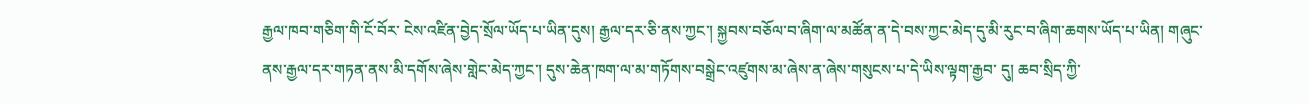རྒྱལ་ཁབ་གཅིག་གི་ངོ་བོར་ ངེས་འཛིན་བྱེད་སྲོལ་ཡོད་པ་ཡིན་དུས། རྒྱལ་དར་ཅི་ནས་ཀྱང་། སྐྱབས་བཅོལ་བ་ཞིག་ལ་མཚོན་ན་དེ་བས་ཀྱང་མེད་དུ་མི་རུང་བ་ཞིག་ཆགས་ཡོད་པ་ཡིན། གཞུང་ནས་རྒྱལ་དར་གཏན་ནས་མི་དགོས་ཞེས་གླེང་མེད་ཀྱང་། དུས་ཆེན་ཁག་ལ་མ་གཏོགས་བསྒྲེང་འཛུགས་མ་ཞེས་ན་ཞེས་གསུངས་པ་དེ་ཡིས་ལྟག་རྒྱབ་ དུ། ཆབ་སྲིད་ཀྱི་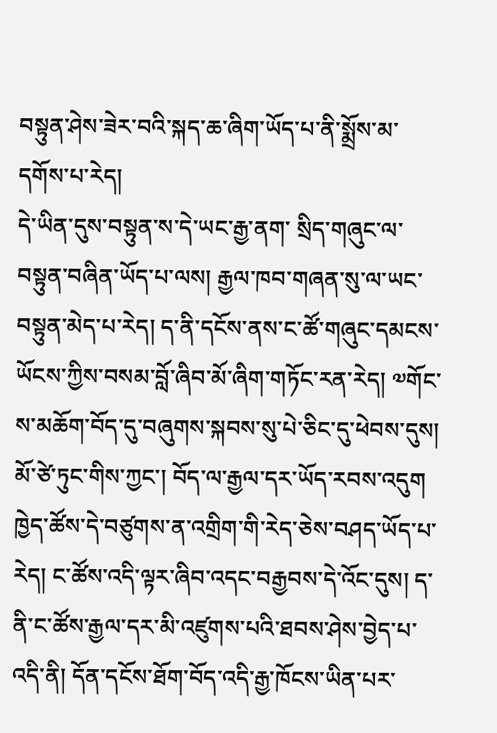བསྟུན་ཤེས་ཟེར་བའི་སྐད་ཆ་ཞིག་ཡོད་པ་ནི་སྨྲོས་མ་དགོས་པ་རེད།
དེ་ཡིན་དུས་བསྟུན་ས་དེ་ཡང་རྒྱ་ནག་ སྲིད་གཞུང་ལ་བསྟུན་བཞིན་ཡོད་པ་ལས། རྒྱལ་ཁབ་གཞན་སུ་ལ་ཡང་བསྟུན་མེད་པ་རེད། ད་ནི་དངོས་ནས་ང་ཚོ་གཞུང་དམངས་ཡོངས་ཀྱིས་བསམ་བློ་ཞིབ་མོ་ཞིག་གཏོང་རན་རེད། ༧གོང་ས་མཆོག་བོད་དུ་བཞུགས་སྐབས་སུ་པེ་ཅིང་དུ་ཕེབས་དུས། མོ་ཙེ་ཏུང་གིས་ཀྱང་། བོད་ལ་རྒྱལ་དར་ཡོད་རབས་འདུག ཁྱེད་ཚོས་དེ་བཙུགས་ན་འགྲིག་གི་རེད་ཅེས་བཤད་ཡོད་པ་རེད། ང་ཚོས་འདི་ལྟར་ཞིབ་འདང་བརྒྱབས་དེ་འོང་དུས། ད་ནི་ང་ཚོས་རྒྱལ་དར་མི་འཛུགས་པའི་ཐབས་ཤེས་བྱེད་པ་འདི་ནི། དོན་དངོས་ཐོག་བོད་འདི་རྒྱ་ཁོངས་ཡིན་པར་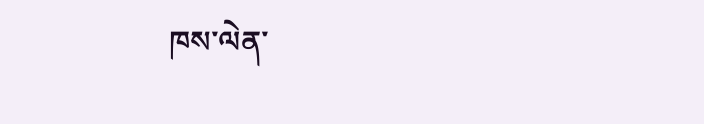ཁས་ལེན་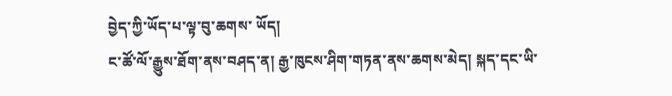བྱེད་ཀྱི་ཡོད་པ་ལྟ་བུ་ཆགས་ ཡོད།
ང་ཚོ་ལོ་རྒྱུས་ཐོག་ནས་བཤད་ན། རྒྱ་ཁུངས་ཤིག་གཏན་ནས་ཆགས་མེད། སྐད་དང་ཡི་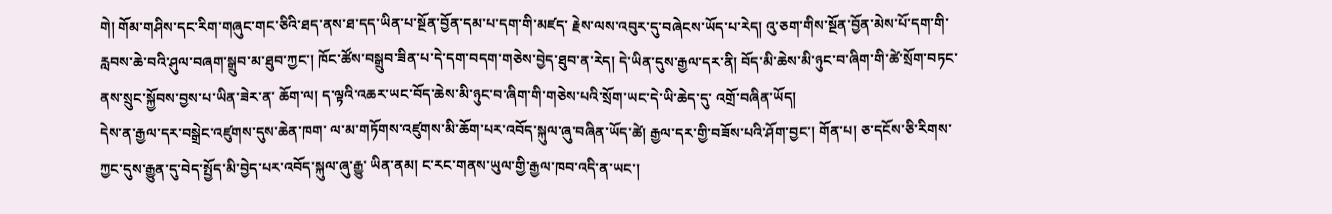གེ། གོམ་གཤིས་དང་རིག་གཞུང་གང་ཅིའི་ཐད་ནས་ཐ་དད་ཡིན་པ་སྔོན་བྱོན་དམ་པ་དག་གི་མཛད་ རྗེས་ལས་འབུར་དུ་བཞེངས་ཡོད་པ་རེད། འུ་ཅག་གིས་སྔོན་བྱོན་མེས་པོ་དག་གི་རླབས་ཆེ་བའི་ཤུལ་བཞག་སྒྲུབ་མ་ཐུབ་ཀྱང་། ཁོང་ཚོས་བསྒྲུབ་ཟིན་པ་དེ་དག་བདག་གཅེས་བྱེད་ཐུབ་ན་རེད། དེ་ཡིན་དུས་རྒྱལ་དར་ནི། བོད་མི་ཆེས་མི་ཉུང་བ་ཞིག་གི་ཚེ་སྲོག་བཏང་ནས་སྲུང་སྐྱོབས་བྱས་པ་ཡིན་ཟེར་ན་ ཆོག་ལ། ད་ལྟའི་འཆར་ཡང་བོད་ཆེས་མི་ཉུང་བ་ཞིག་གི་གཅེས་པའི་སྲོག་ཡང་དེ་ཡི་ཆེད་དུ་ འགྲོ་བཞིན་ཡོད།
དེས་ན་རྒྱལ་དར་བསྒྲེང་འཛུགས་དུས་ཆེན་ཁག་ ལ་མ་གཏོགས་འཛུགས་མི་ཆོག་པར་འབོད་སྐུལ་ཞུ་བཞིན་ཡོད་ཚེ། རྒྱལ་དར་གྱི་བཟོས་པའི་ཤོག་བྱང་། གོན་པ། ཅ་དངོས་ཅི་རིགས་ཀྱང་དུས་རྒྱུན་དུ་བེད་སྤྱོད་མི་བྱེད་པར་འབོད་སྐུལ་ཞུ་རྒྱུ་ ཡིན་ནམ། ང་རང་གནས་ཡུལ་གྱི་རྒྱལ་ཁབ་འདི་ན་ཡང་།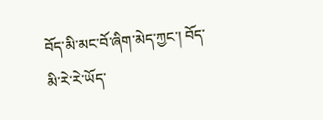བོད་མི་མང་བོ་ཞིག་མེད་ཀྱང་། བོད་མི་རེ་རེ་ཡོད་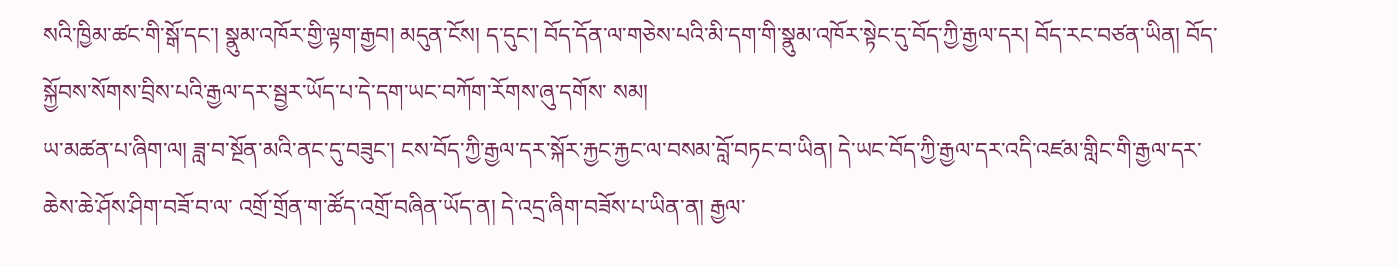སའི་ཁྱིམ་ཚང་གི་སྒོ་དང་། སྣུམ་འཁོར་གྱི་ལྟག་རྒྱབ། མདུན་ངོས། ད་དུང་། བོད་དོན་ལ་གཅེས་པའི་མི་དག་གི་སྣུམ་འཁོར་སྟེང་དུ་བོད་ཀྱི་རྒྱལ་དར། བོད་རང་བཙན་ཡིན། བོད་སྐྱོབས་སོགས་བྲིས་པའི་རྒྱལ་དར་སྦྱར་ཡོད་པ་དེ་དག་ཡང་བཀོག་རོགས་ཞུ་དགོས་ སམ།
ཡ་མཚན་པ་ཞིག་ལ། ཟླ་བ་སྔོན་མའི་ནང་དུ་བཟུང་། ངས་བོད་ཀྱི་རྒྱལ་དར་སྐོར་རྐྱང་རྐྱང་ལ་བསམ་བློ་བཏང་བ་ཡིན། དེ་ཡང་བོད་ཀྱི་རྒྱལ་དར་འདི་འཛམ་གླིང་གི་རྒྱལ་དར་ཆེས་ཆེ་ཤོས་ཤིག་བཟོ་བ་ལ་ འགྲོ་གྲོན་ག་ཚོད་འགྲོ་བཞིན་ཡོད་ན། དེ་འདྲ་ཞིག་བཟོས་པ་ཡིན་ན། རྒྱལ་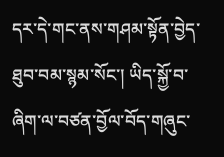དར་དེ་གང་ནས་གཤམ་སྟོན་བྱེད་ཐུབ་བམ་སྙམ་སོང་། ཡིད་སྐྱོ་བ་ཞིག་ལ་བཙན་བྱོལ་བོད་གཞུང་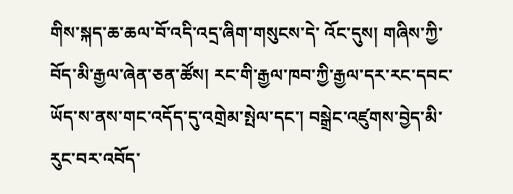གིས་སྐད་ཆ་ཆལ་བོ་འདི་འདྲ་ཞིག་གསུངས་དེ་ འོང་དུས། གཞིས་ཀྱི་བོད་མི་རྒྱལ་ཞེན་ཅན་ཚོས། རང་གི་རྒྱལ་ཁབ་ཀྱི་རྒྱལ་དར་རང་དབང་ཡོད་ས་ནས་གང་འདོད་དུ་འགྲེམ་སྤེལ་དང་། བསྒྲེང་འཛུགས་བྱེད་མི་རུང་བར་འབོད་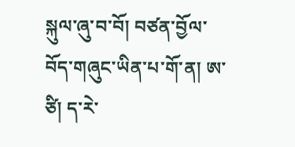སྐུལ་ཞུ་བ་བོ། བཙན་བྱོལ་བོད་གཞུང་ཡིན་པ་གོ་ན། ཨ་ཙི། ད་རེ་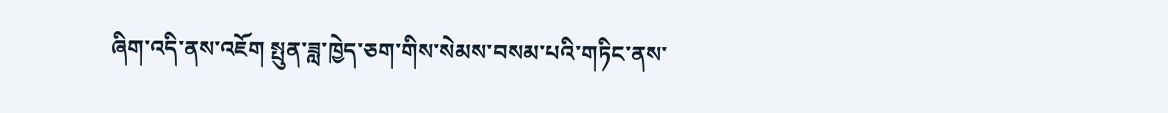ཞིག་འདི་ནས་འཇོག སྤུན་ཟླ་ཁྱེད་ཅག་གིས་སེམས་བསམ་པའི་གཏིང་ནས་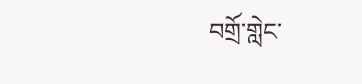བགྲོ་གླེང་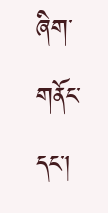ཞིག་གནོང་དང་།